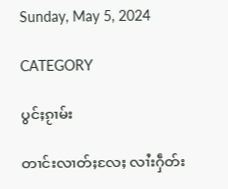Sunday, May 5, 2024

CATEGORY

ပွင်ႈၵႂၢမ်း

တၢင်းလၢတ်ႈလႄႈ လၢႆးႁဵတ်း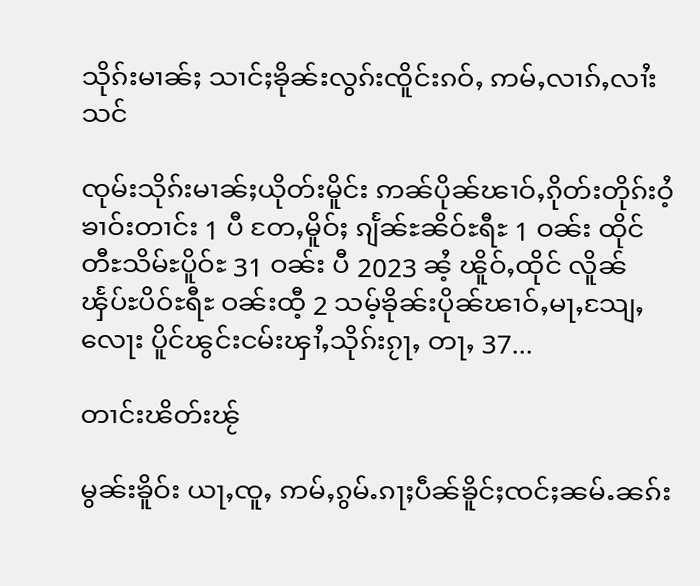သိုၵ်းမၢၼ်ႈ သၢင်ႈၶိုၼ်းလွၵ်းၸိူင်းၵဝ်ႇ ဢမ်ႇလၢၵ်ႇလၢႆးသင်

ၸုမ်းသိုၵ်းမၢၼ်ႈယိုတ်းမိူင်း ဢၼ်ပိုၼ်ၽၢဝ်ႇၵိုတ်းတိုၵ်းဝႆ့ ၶၢဝ်းတၢင်း 1 ပီ တႄႇမိူဝ်ႈ ၵျႅၼ်ႊၼိဝ်ႊရီႊ 1 ဝၼ်း ထိုင် တီႊသိမ်ႊပိူဝ်ႊ 31 ဝၼ်း ပီ 2023 ၼႆ့ ၽိူဝ်ႇထိုင် လိူၼ်ၾႅပ်ႊပိဝ်ႊရီႊ ဝၼ်းထီ့ 2 သမ့်ၶိုၼ်းပိုၼ်ၽၢဝ်ႇမႃႇသျႄႇလေႃး ပိူင်ၽွင်းငမ်းၾၢႆႇသိုၵ်းၵႂႃႇ တႃႇ 37...

တၢင်းၽိတ်းၽႂ်

မွၼ်းၶိူဝ်း ယႃႇၸူႇ ဢမ်ႇၵွမ်ႉၵႃႈပဵၼ်ၶိူင်ႈၸင်ႈၼမ်ႉၼၵ်း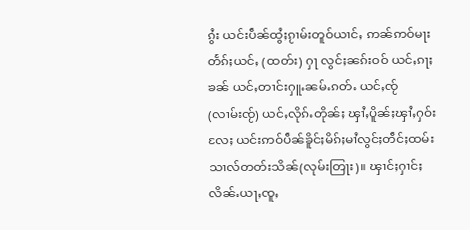ၵွႆး ယင်းပဵၼ်ထွႆႈၵႂၢမ်းတူဝ်ယၢင်ႇ ဢၼ်ဢဝ်မႃးတႅၵ်ႈယင်ႇ (ထတ်း) ႁႃ လွင်ႈၼၵ်းဝဝ် ယင်ႇၵႃႈၶၼ် ယင်ႇတၢင်းႁူႉၼမ်ႉၵတ်ႉ ယင်ႇၸႂ် (လၢမ်းၸႂ်) ယင်ႇလိုၵ်ႉတိုၼ်ႈ ၾၢႆႇပိူၼ်ႈၾၢႆႇႁဝ်း လႄႈ ယင်းဢဝ်ပဵၼ်ၶိူင်ႈမိၵ်ႈမၢႆလွင်ႈတဵင်ႈထမ်း သၢလ်တတ်းသိၼ်(လုမ်းတြႃး)။ ၾၢင်ႈႁၢင်ႈလိၼ်ႉယႃႇၸူႇ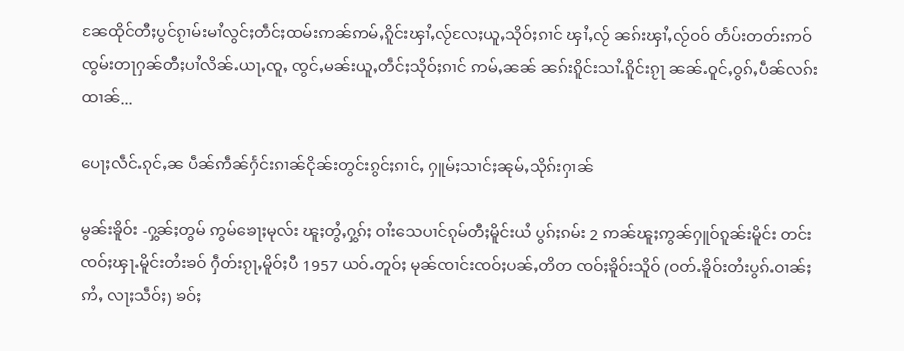ၼႄထိုင်တီႈပွင်ၵႂၢမ်းမၢႆလွင်ႈတဵင်ႈထမ်းဢၼ်ဢမ်ႇၵိူင်းၾၢႆႇလႂ်လႄႈယူႇသိုဝ်ႈၵၢင် ၾၢႆႇလႂ် ၼၵ်းၾၢႆႇလႂ်ဝဝ် တႅပ်းတတ်းဢဝ်ၸွမ်းတႃႁၼ်တီႈပၢႆလိၼ်ႉယႃႇၸူႇ ၸွင်ႇမၼ်းယူႇတဵင်ႈသိုဝ်ႈၵၢင် ဢမ်ႇၼၼ် ၼၵ်းၵိူင်းသၢႆႉၵိူင်းၵႂႃ ၼၼ်ႉဝူင်ႇဝွၵ်ႇပဵၼ်လၵ်းထၢၼ်...

ပေႃႈလဵင်ႉၵုင်ႇၼ ပဵၼ်ဢဵၼ်ႁႅင်းၵၢၼ်ငိုၼ်းတွင်းၵွင်ႈၵၢင်ႇ ႁူမ်ႈသၢင်ႈၼုမ်ႇသိုၵ်းႁၢၼ်

မွၼ်းၶိူဝ်း -ႁွၼ်ႈတွမ် ဢွမ်ၶေႃႈမုလ်း ၽူႈတွႆႇႁွၵ်ႈ ဝၢႆးသေပၢင်ၵုမ်တီႈမိူင်းယႆ ပွၵ်ႈၵမ်း 2 ဢၼ်ၽူႈဢွၼ်ႁူဝ်ၵူၼ်းမိူင်း တင်းၸဝ်ႈၾႃႉမိူင်းတႆးၶဝ် ႁဵတ်းၵႂႃႇမိူဝ်ႈပီ 1957 ယဝ်ႉတူဝ်ႈ မုၼ်ၸၢင်းၸဝ်ႈပၼ်ႇတိတ ၸဝ်ႈၶိူဝ်းသိူဝ် (ဝတ်ႉၶိူဝ်းတႆးပွၵ်ႉဝၢၼ်ႈဢႆႇ လႃႈသဵဝ်ႈ) ၶဝ်ႈ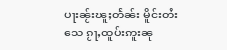ပႃးၼႂ်းၽူႈတႅၼ်း မိူင်းတႆးသေ ၵႂႃႇထူပ်းဢူးၼု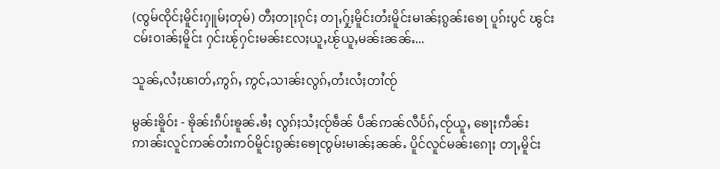(ၸွမ်ၸိုင်ႈမိူင်းႁူမ်ႈတုမ်) တီႈတႃႈၵုင်ႈ တႃႇႁႂ်ႈမိူင်းတႆးမိူင်းမၢၼ်ႈၵွၼ်းၶေႃ ပူၵ်းပွင် ၽွင်းငမ်းဝၢၼ်ႈမိူင်း ႁင်းၽႂ်ႁင်းမၼ်းလႄႈယူႇၽႂ်ယူႇမၼ်းၼၼ်ႉ...

သူၼ်ႇလႆႈၽၢတ်ႇဢွၵ်ႇ ဢွင်ႇသၢၼ်းလွၵ်ႇတႆးလႆႈတၢႆၸႂ်

မွၼ်းၶိူဝ်း - ၶိုၼ်းၵဵပ်းၶူၼ်ႉၶႆႈ လွၵ်ႈသႆႈၸႂ်ၶဵၼ် ပဵၼ်ဢၼ်လီပႅၵ်ႇၸႂ်ယူႇ ၶေႃႈဢဵၼ်းဢၢၼ်းလူင်ဢၼ်တႆးဢဝ်မိူင်းၵွၼ်းၶေႃၸွမ်းမၢၼ်ႈၼၼ်ႉ ပိူင်လူင်မၼ်းၵေႃႈ တႃႇမိူင်း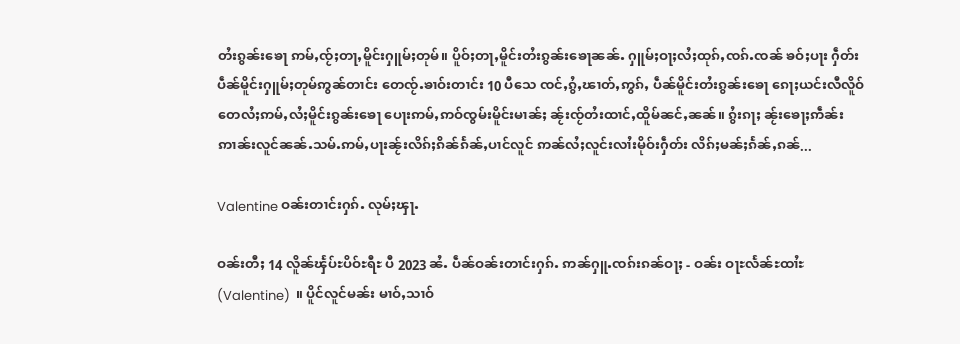တႆးၵွၼ်းၶေႃ ဢမ်ႇၸႂ်ႈတႃႇမိူင်းႁူမ်ႈတုမ်။ ပိူဝ်ႈတႃႇမိူင်းတႆးၵွၼ်းၶေႃၼၼ်ႉ ႁူမ်ႈဝႃႈလႆႈထုၵ်ႇၸၵ်ႉၸၼ် ၶဝ်ႈပႃး ႁဵတ်းပဵၼ်မိူင်းႁူမ်ႈတုမ်ဢွၼ်တၢင်း တေၸႂ်ႉၶၢဝ်းတၢင်း 10 ပီသေ ၸင်ႇၵွႆႇၽၢတ်ႇဢွၵ်ႇ ပဵၼ်မိူင်းတႆးၵွၼ်းၶေႃ ၵေႃႈယင်းလီလိူဝ် တေလႆႈဢမ်ႇလႆႈမိူင်းၵွၼ်းၶေႃ ပေႃးဢမ်ႇဢဝ်ၸွမ်းမိူင်းမၢၼ်ႈ ၼႂ်းၸႂ်တႆးထၢင်ႇထိူမ်ၼင်ႇၼၼ်။ ၵွႆးၵႃႈ ၼႂ်းၶေႃႈဢဵၼ်းဢၢၼ်းလူင်ၼၼ်ႉသမ်ႉဢမ်ႇပႃးၼႂ်းလိၵ်ႈၵိၼ်ၵႅၼ်ႇပၢင်လူင် ဢၼ်လႆႈလူင်းလၢႆးမိုဝ်းႁဵတ်း လိၵ်ႈမၼ်ႈၵႅၼ်ႇၵၼ်...

Valentine ဝၼ်းတၢင်းႁၵ်ႉ လုမ်ႈၾႃႉ

ဝၼ်းတီႈ 14 လိူၼ်ၾႅပ်ႊပိဝ်ႊရီႊ ပီ 2023 ၼႆႉ ပဵၼ်ဝၼ်းတၢင်းႁၵ်ႉ ဢၼ်ႁူႉၸၵ်းၵၼ်ဝႃႈ - ဝၼ်း ဝႃႊလႅၼ်ႊထၢႆႊ(Valentine)  ။ ပိူင်လူင်မၼ်း မၢဝ်ႇသၢဝ်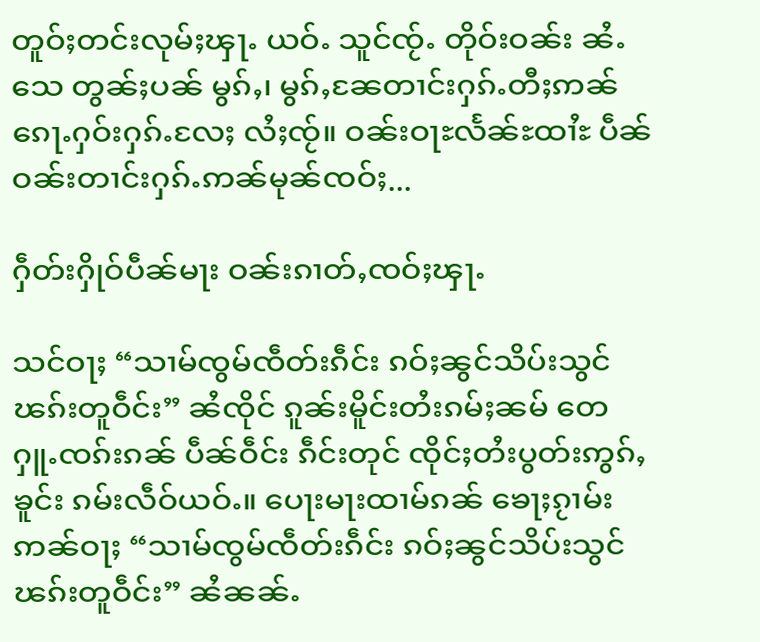တူဝ်ႈတင်းလုမ်ႈၾႃႉ ယဝ်ႉ သူင်ၸႂ်ႉ တိုဝ်းဝၼ်း ၼႆႉသေ တွၼ်ႈပၼ် မွၵ်ႇ၊ မွၵ်ႇၼႄတၢင်းႁၵ်ႉတီႈဢၼ်ၵေႃႉႁဝ်းႁၵ်ႉလႄႈ လႆႈၸႂ်။ ဝၼ်းဝႃႊလႅၼ်ႊထၢႆႊ ပဵၼ်ဝၼ်းတၢင်းႁၵ်ႉဢၼ်မုၼ်ၸဝ်ႈ...

ႁဵတ်းႁိုဝ်ပဵၼ်မႃး ဝၼ်းၵၢတ်ႇၸဝ်ႈၾႃႉ

သင်ဝႃႈ “သၢမ်ၸွမ်ၸဵတ်းၵဵင်း ၵဝ်ႈၼွင်သိပ်းသွင်ၽၵ်းတူဝဵင်း” ၼႆၸိုင် ၵူၼ်းမိူင်းတႆးၵမ်ႈၼမ် တေႁူႉၸၵ်းၵၼ် ပဵၼ်ဝဵင်း ၵဵင်းတုင် ၸိုင်ႈတႆးပွတ်းဢွၵ်ႇၶူင်း ၵမ်းလဵဝ်ယဝ်ႉ။ ပေႃးမႃးထၢမ်ၵၼ် ၶေႃႈၵႂၢမ်းဢၼ်ဝႃႈ “သၢမ်ၸွမ်ၸဵတ်းၵဵင်း ၵဝ်ႈၼွင်သိပ်းသွင်ၽၵ်းတူဝဵင်း” ၼႆၼၼ်ႉ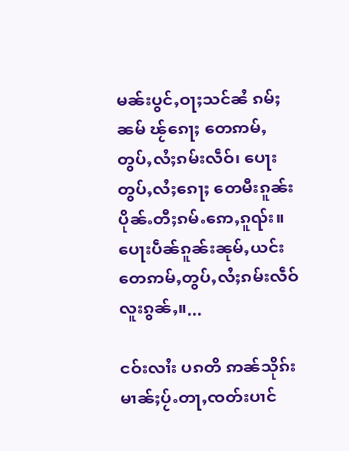မၼ်းပွင်ႇဝႃႈသင်ၼႆ ၵမ်ႈၼမ် ၽႂ်ၵေႃႈ တေဢမ်ႇတွပ်ႇလႆႈၵမ်းလဵဝ်၊ ပေႃးတွပ်ႇလႆႈၵေႃႈ တေမီးၵူၼ်း ပိုၼ်ႉတီႈၵမ်ႉဢေႇၵူၺ်း။ ပေႃးပဵၼ်ၵူၼ်းၼုမ်ႇယင်းတေဢမ်ႇတွပ်ႇလႆႈၵမ်းလဵဝ်လူးၵွၼ်ႇ။...

ငဝ်းလၢႆး ပၵတိ ဢၼ်သိုၵ်းမၢၼ်ႈပႂ်ႉတႃႇၸတ်းပၢင်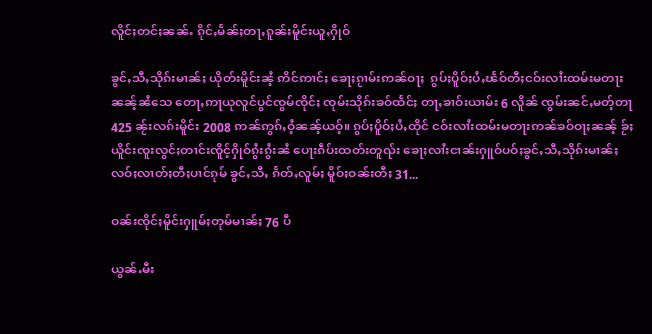လိူင်ႈတင်ႈၼၼ်ႉ ၵိုင်ႇမႅၼ်ႈတႃႇၵူၼ်းမိူင်းယူႇႁိုဝ်

ၶွင်ႇသီႇသိုၵ်းမၢၼ်ႈ ယိုတ်းမိူင်းၼႆ့ ဢိင်ဢၢင်ႈ ၶေႃႈၵႂၢမ်းဢၼ်ဝႃႈ  ၵွပ်ႈပိူဝ်ႈပႆႇၽႅဝ်တီႈငဝ်းလၢႆးထမ်းမတႃးၼၼ့်ၼႆသေ တေႃႇဢႃယုလူင်ပွင်ၸွမ်ၸိုင်ႈ ၸုမ်းသိုၵ်းၶဝ်ထႅင်ႈ တႃႇၶၢဝ်းယၢမ်း 6 လိူၼ် ၸွမ်းၼင်ႇမတ့်တႃ 425 ၼႂ်းလၵ်းမိူင်း 2008 ဢၼ်ဢွၵ်ႇဝႆ့ၼၼ့်ယဝ့်။ ၵွပ်ႈပိူဝ်ႈပႆႇထိုင် ငဝ်းလၢႆးထမ်းမတႃးဢၼ်ၶဝ်ဝႃႈၼၼ့် ၶႂ်ႈယိူင်းၸူးလွင်ႈတၢင်းၸိူင့်ႁိုဝ်ၵွႆးၵွႆးၼႆ ပေႃးၵဵပ်းထတ်းတူၺ်း ၶေႃႈလၢႆးငၢၼ်းႁူဝ်ပဝ်ႈၶွင်ႇသီႇသိုၵ်းမၢၼ်ႈ လဝ်ႈလၢတ်ႈတီႈပၢင်ၵုမ် ၶွင်ႇသီႇ ၵႅတ်ႇလူမ်ႈ မိူဝ်ႈဝၼ်းတီႈ 31...

ဝၼ်းၸိုင်ႈမိူင်းႁူမ်ႈတုမ်မၢၼ်ႈ 76 ပီ

ယွၼ်ႉမီး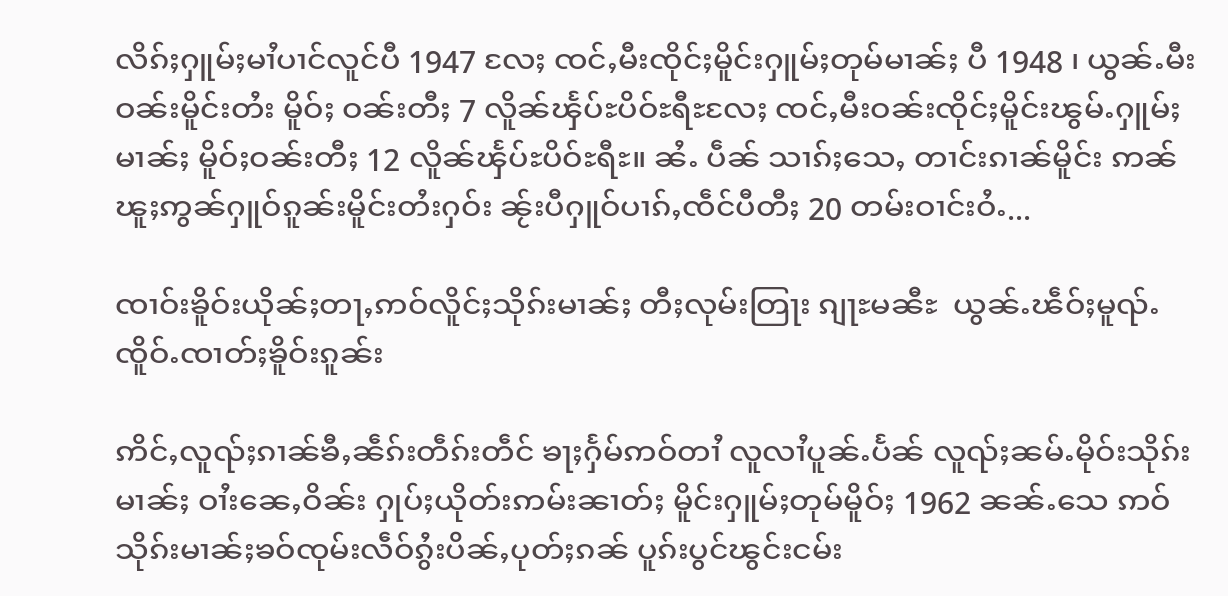လိၵ်ႈႁူမ်ႈမၢႆပၢင်လူင်ပီ 1947 လႄႈ ၸင်ႇမီးၸိုင်ႈမိူင်းႁူမ်ႈတုမ်မၢၼ်ႈ ပီ 1948 ၊ ယွၼ်ႉမီးဝၼ်းမိူင်းတႆး မိူဝ်ႈ ဝၼ်းတီႈ 7 လိူၼ်ၾႅပ်ႊပိဝ်ႊရီႊလႄႈ ၸင်ႇမီးဝၼ်းၸိုင်ႈမိူင်းၽွမ်ႉႁူမ်ႈမၢၼ်ႈ မိူဝ်ႈဝၼ်းတီႈ 12 လိူၼ်ၾႅပ်ႊပိဝ်ႊရီႊ။ ၼႆႉ ပဵၼ် သၢၵ်ႈသေႇ တၢင်းၵၢၼ်မိူင်း ဢၼ်ၽူႈဢွၼ်ႁူဝ်ၵူၼ်းမိူင်းတႆးႁဝ်း ၼႂ်းပီႁူဝ်ပၢၵ်ႇၸဵင်ပီတီႈ 20 တမ်းဝၢင်းဝႆႉ...

ၸၢဝ်းၶိူဝ်းယိုၼ်ႈတႃႇဢဝ်လိူင်ႈသိုၵ်းမၢၼ်ႈ တီႈလုမ်းတြႃး ၵျႃႊမၼီႊ  ယွၼ်ႉၽဵဝ်ႈမူၺ်ႉၸိူဝ်ႉၸၢတ်ႈၶိူဝ်းၵူၼ်း

ဢိင်ႇလူၺ်ႈၵၢၼ်ၶီႇၼဵၵ်းတဵၵ်းတဵင် ၶႃႈႁႅမ်ဢဝ်တၢႆ လူလၢႆပူၼ်ႉပႅၼ် လူၺ်ႈၼမ်ႉမိုဝ်းသိုၵ်းမၢၼ်ႈ ဝၢႆးၼေႇဝိၼ်း ႁုပ်ႈယိုတ်းဢမ်းၼၢတ်ႈ မိူင်းႁူမ်ႈတုမ်မိူဝ်ႈ 1962 ၼၼ်ႉသေ ဢဝ်သိုၵ်းမၢၼ်ႈၶဝ်ၸုမ်းလဵဝ်ၵွႆးပိၼ်ႇပုတ်ႈၵၼ် ပူၵ်းပွင်ၽွင်းငမ်း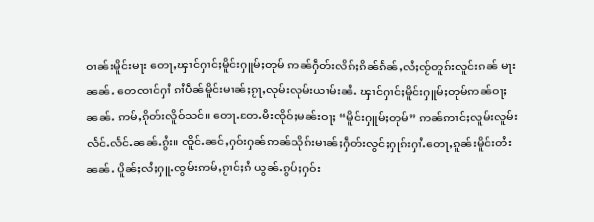ဝၢၼ်းမိူင်းမႃး တေႃႇၾၢင်ႁၢင်ႈမိူင်းႁူမ်ႈတုမ် ဢၼ်ႁဵတ်းလိၵ်ႈၵိၼ်ၵႅၼ်ႇလႆႈၸႂ်တူၵ်းလူင်းၵၼ် မႃးၼၼ်ႉ တေၸၢင်ႁၢႆ ၵၢႆပဵၼ်မိူင်းမၢၼ်ႈၵႂႃႇလုမ်းလုမ်းယၢမ်းၼႆႉ ၾၢင်ႁၢင်ႈမိူင်းႁူမ်ႈတုမ်ဢၼ်ဝႃႈၼၼ်ႉ ဢမ်ႇၵိုတ်းလိူဝ်သင်။ တေႃႉတႄႉမီးၸိုဝ်ႈမၼ်းဝႃႈ “မိူင်းႁူမ်ႈတုမ်” ဢၼ်ဢၢင်ႈလူမ်းလူမ်းလႅင်ႉလႅင်ႉၼၼ်ႉၵွႆး။ ၸိူင်ႉၼင်ႇႁဝ်းႁၼ်ဢၼ်သိုၵ်းမၢၼ်ႈႁဵတ်းလွင်ႈႁုၵ်းႁၢႆႉတေႃႇၵူၼ်းမိူင်းတႆးၼၼ်ႉ ပိူၼ်ႈလႆႈႁူႉၸွမ်းဢမ်ႇၵႂၢင်ႈၵႆ ယွၼ်ႉၵွပ်ႈႁဝ်း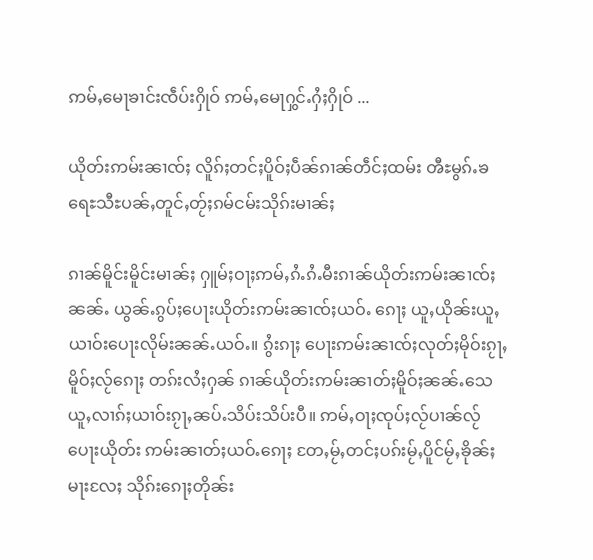ဢမ်ႇမေႃၶၢင်းၸဵပ်းႁိုဝ် ဢမ်ႇမေႃႁွင်ႉႁႆႈႁိုဝ် ...

ယိုတ်းဢမ်းၼၢၸ်ႈ လိူၵ်ႈတင်ႈပိူဝ်ႈပဵၼ်ၵၢၼ်တဵင်ႈထမ်း ၻီႊမွၵ်ႉၶရေႊသီႊပၼ်ႇတူင်ႇတႂ်ႈၵမ်ငမ်းသိုၵ်းမၢၼ်ႈ

ၵၢၼ်မိူင်းမိူင်းမၢၼ်ႈ ႁူမ်ႈဝႃႈဢမ်ႇၵႆႉၵႆႉမီးၵၢၼ်ယိုတ်းဢမ်းၼၢၸ်ႈၼၼ်ႉ ယွၼ်ႉၵွပ်ႈပေႃးယိုတ်းဢမ်းၼၢၸ်ႈယဝ်ႉ ၵေႃႈ ယူႇယိုၼ်းယူႇယၢဝ်းပေႃးလိုမ်းၼၼ်ႉယဝ်ႉ။ ၵွႆးၵႃႈ ပေႃးဢမ်းၼၢၸ်ႈလုတ်ႈမိုဝ်းၵႂႃႇမိူဝ်ႈလႂ်ၵေႃႈ တၵ်းလႆႈႁၼ် ၵၢၼ်ယိုတ်းဢမ်းၼၢတ်ႈမိူဝ်ႈၼၼ်ႉသေယူႇလၢၵ်ႈယၢဝ်းၵႂႃႇၼပ်ႉသိပ်းသိပ်းပီ။ ဢမ်ႇဝႃႈၸုပ်ႈလႂ်ပၢၼ်လႂ် ပေႃးယိုတ်း ဢမ်းၼၢတ်ႈယဝ်ႉၵေႃႈ တႄႇမႂ်ႇတင်ႈပၵ်းမႂ်ႇပိူင်မႂ်ႇၶိုၼ်ႈမႃးလႄႈ သိုၵ်းၵေႃႈတိုၼ်း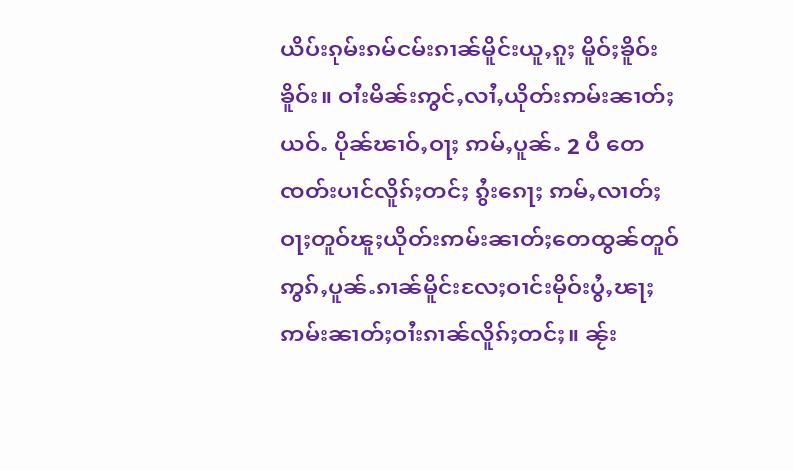ယိပ်းၵုမ်းၵမ်ငမ်းၵၢၼ်မိူင်းယူႇၵူႈ မိူဝ်ႈၶိူဝ်းၶိူဝ်း။ ဝၢႆးမိၼ်းဢွင်ႇလၢႆႇယိုတ်းဢမ်းၼၢတ်ႈယဝ်ႉ ပိုၼ်ၽၢဝ်ႇဝႃႈ ဢမ်ႇပူၼ်ႉ 2 ပီ တေၸတ်းပၢင်လိူၵ်ႈတင်ႈ ၵွႆးၵေႃႈ ဢမ်ႇလၢတ်ႈဝႃႈတူဝ်ၽူႈယိုတ်းဢမ်းၼၢတ်ႈတေထွၼ်တူဝ်ဢွၵ်ႇပူၼ်ႉၵၢၼ်မိူင်းလႄႈဝၢင်းမိုဝ်းပွႆႇၽႃႈဢမ်းၼၢတ်ႈဝၢႆးၵၢၼ်လိူၵ်ႈတင်ႈ။ ၼႂ်း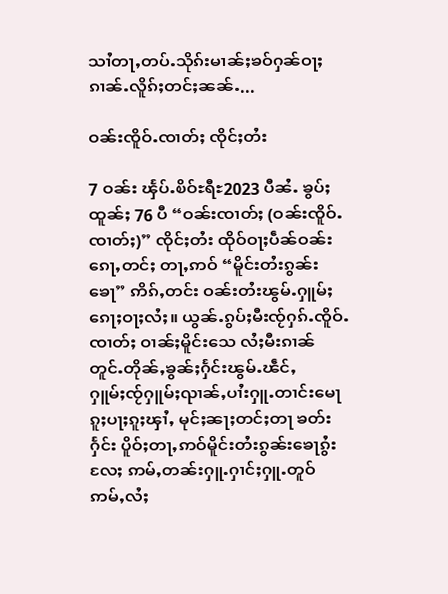သၢႆတႃႇတပ်ႉသိုၵ်းမၢၼ်ႈၶဝ်ႁၼ်ဝႃႈ ၵၢၼ်ႉလိူၵ်ႈတင်ႈၼၼ်ႉ...

ဝၼ်းၸိူဝ်ႉၸၢတ်ႈ ၸိုင်ႈတႆး

7 ဝၼ်း ၾႅပ်ႉၿိဝ်ႊရီႊ2023 ပီၼႆႉ ၶွပ်ႈထူၼ်ႈ 76 ပီ “ဝၼ်းၸၢတ်ႈ (ဝၼ်းၸိူဝ်ႉၸၢတ်ႈ)” ၸိုင်ႈတႆး ထိုဝ်ဝႃႈပဵၼ်ဝၼ်းၵေႃႇတင်ႈ တႃႇဢဝ် “မိူင်းတႆးၵွၼ်းၶေႃ” ဢိၵ်ႇတင်း ဝၼ်းတႆးၽွမ်ႉႁူမ်ႈၵေႃႈဝႃႈလႆႈ။ ယွၼ်ႉၵွပ်ႈမီးၸႂ်ႁၵ်ႉၸိူဝ်ႉၸၢတ်ႈ ဝၢၼ်ႈမိူင်းသေ လႆႈမီးၵၢၼ်တူင်ႉတိုၼ်ႇၶွၼ်ႈႁႅင်းၽွမ်ႉၽဵင်ႇႁူမ်ႈၸႂ်ႁူမ်ႈၺၢၼ်ႇပၢႆးႁူႉတၢင်းမေႃၵူႈပႃႈၵူႈၾၢႆႇ မုင်ႈၼႃႈတင်ႈတႃ ၶတ်း ႁႅင်း ပိူဝ်ႈတႃႇဢဝ်မိူင်းတႆးၵွၼ်းၶေႃၵွႆးလႄႈ ဢမ်ႇတၼ်းႁူႉႁၢင်ႈႁူႉတူဝ် ဢမ်ႇလႆႈ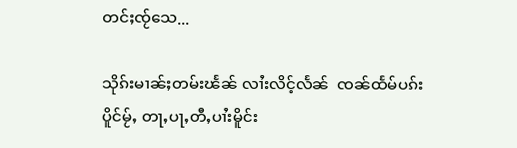တင်ႈၸႂ်သေ...

သိုၵ်းမၢၼ်ႈတမ်းၽႅၼ် လၢႆးလိင့်လႅၼ်  ၸၼ်ထႅမ်ပၵ်းပိူင်မႂ်ႇ တႃႇပႃႇတီႇပၢႆးမိူင်း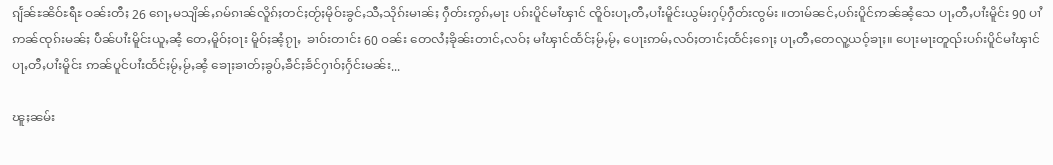ၵျႅၼ်ႊၼိဝ်ႊရီႊ ဝၼ်းတီႈ 26 ၵေႃႇမသျိၼ်ႇၵမ်ၵၢၼ်လိူၵ်ႈတင်ႈတႂ်ႈမိုဝ်းၶွင်ႇသီႇသိုၵ်းမၢၼ်ႈ ႁဵတ်းဢွၵ်ႇမႃး ပၵ်းပိူင်မၢႆၾၢင် ၸိူဝ်းပႃႇတီႇပၢႆးမိူင်းယွမ်းႁပ့်ႁဵတ်းၸွမ်း ။တၢမ်ၼင်ႇပၵ်းပိူင်ဢၼ်ၼႆ့သေ ပႃႇတီႇပၢႆးမိူင်း 90 ပၢႆ ဢၼ်ၸုၵ်းမၼ်ႈ ပဵၼ်ပၢႆးမိူင်းယူႇၼႆ့ တေႇမိူဝ်ႈဝႃး မိူဝ်ႈၼႆ့ၵႂႃႇ  ၶၢဝ်းတၢင်း 60 ဝၼ်း တေလႆႈၶိုၼ်းတၢင်ႇလဝ်ႈ မၢႆၾၢင်ထႅင်ႈမႂ်ႇမႂ်ႇ ပေႃးဢမ်ႇလဝ်ႈတၢင်ႈထႅင်ႈၵေႃႈ ပႃႇတီႇတေလူ့ယဝ့်ၶႃႈ။ ပေႃးမႃးတူၺ်းပၵ်းပိူင်မၢႆၾၢင်ပႃႇတီႇပၢႆးမိူင်း ဢၼ်ပူင်ပၢႆးထႅင်ႈမႂ်ႇမႂ်ႇၼႆ့ ၶေႃႈၶၢတ်ႈၶွပ်ႇၶဵင်ႈၶႅင်ႁၢဝ်ႈႁႅင်းမၼ်း...

ၽူႈၼမ်း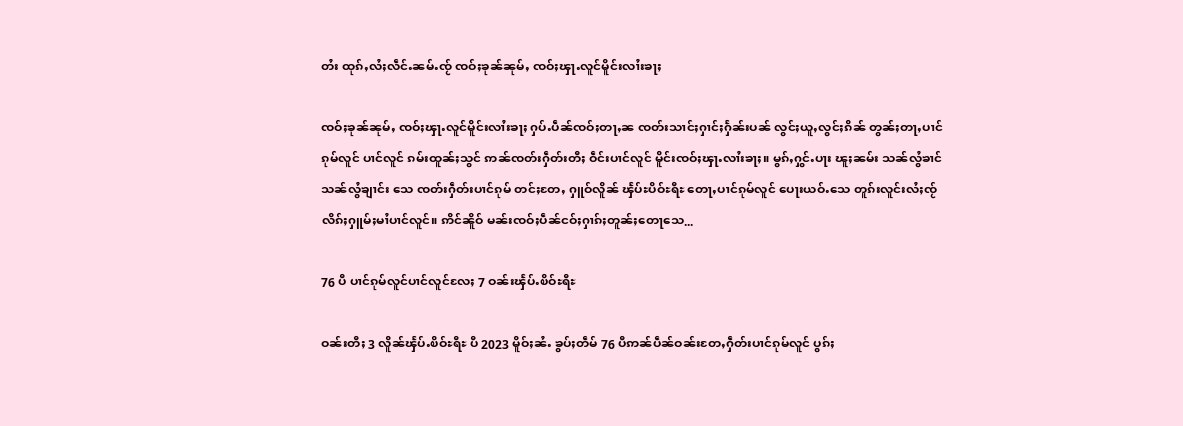တႆး ထုၵ်ႇလႆႈလဵင်ႉၼမ်ႉၸႂ် ၸဝ်ႈၶုၼ်ၼုမ်ႇ ၸဝ်ႈၾႃႉလူင်မိူင်းလၢႆးၶႃႈ

ၸဝ်ႈၶုၼ်ၼုမ်ႇ ၸဝ်ႈၾႃႉလူင်မိူင်းလၢႆးၶႃႈ ႁပ်ႉပဵၼ်ၸဝ်ႈတႃႇၼ ၸတ်းသၢင်ႈႁၢင်ႈႁႅၼ်းပၼ် လွင်ႈယူႇလွင်ႈၵိၼ် တွၼ်ႈတႃႇပၢင်ၵုမ်လူင် ပၢင်လူင် ၵမ်းထူၼ်ႈသွင် ဢၼ်ၸတ်းႁဵတ်းတီႈ ဝဵင်းပၢင်လူင် မိူင်းၸဝ်ႈၾႃႉလၢႆးၶႃႈ။ မွၵ်ႇႁွင်ႉပႃး ၽူႈၼမ်း သၼ်လွႆၶၢင် သၼ်လွႆၶျၢင်း သေ ၸတ်းႁဵတ်းပၢင်ၵုမ် တင်ႈတႄႇ ႁူဝ်လိူၼ် ၾႅပ်ႊပိဝ်ႊရီႊ တေႃႇပၢင်ၵုမ်လူင် ပေႃးယဝ်ႉသေ တူၵ်းလူင်းလႆႈၸႂ် လိၵ်ႈႁူမ်ႈမၢႆပၢင်လူင်။ ဢိင်ၼိူဝ် မၼ်းၸဝ်ႈပဵၼ်ငဝ်ႈႁၢၵ်ႈတူၼ်ႈတေႃသေ...

76 ပီ ပၢင်ၵုမ်လူင်ပၢင်လူင်လႄႈ 7 ဝၼ်းၾႅပ်ႉၿိဝ်ႊရီႊ

ဝၼ်းတီႈ 3 လိူၼ်ၾႅပ်ႉၿိဝ်ႊရီႊ ပီ 2023 မိူဝ်ႈၼႆႉ ၶွပ်ႈတဵမ် 76 ပီဢၼ်ပဵၼ်ဝၼ်းတႄႇႁဵတ်းပၢင်ၵုမ်လူင် ပွၵ်ႈ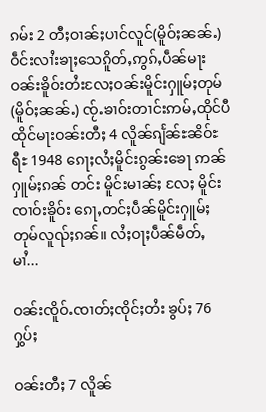ၵမ်း 2 တီႈဝၢၼ်ႈပၢင်လူင်(မိူဝ်ႈၼၼ်ႉ)ဝဵင်းလၢႆးၶႃႈသေၵိူတ်ႇဢွၵ်ႇပဵၼ်မႃးဝၼ်းၶိူဝ်းတႆးလႄႈဝၼ်းမိူင်းႁူမ်ႈတုမ်(မိူဝ်ႈၼၼ်ႉ) ၸႂ်ႉၶၢဝ်းတၢင်းဢမ်ႇထိုင်ပီ ထိုင်မႃးဝၼ်းတီႈ 4 လိူၼ်ၵျႅၼ်ႊၼိဝ်ႊရီႊ 1948 ၵေႃႈလႆႈမိူင်းၵွၼ်းၶေႃ ဢၼ်ႁူမ်ႈၵၼ် တင်း မိူင်းမၢၼ်ႈ လႄႈ မိူင်းၸၢဝ်းၶိူဝ်း ၵေႃႇတင်ႈပဵၼ်မိူင်းႁူမ်ႈတုမ်လူၺ်ႈၵၼ်။ လႆႈဝႃႈပဵၼ်မဵတ်ႇမၢႆ...

ဝၼ်းၸိူဝ်ႉၸၢတ်ႈၸိုင်ႈတႆး ၶွပ်ႈ 76 ႁွပ်ႈ

ဝၼ်းတီႈ 7 လိူၼ်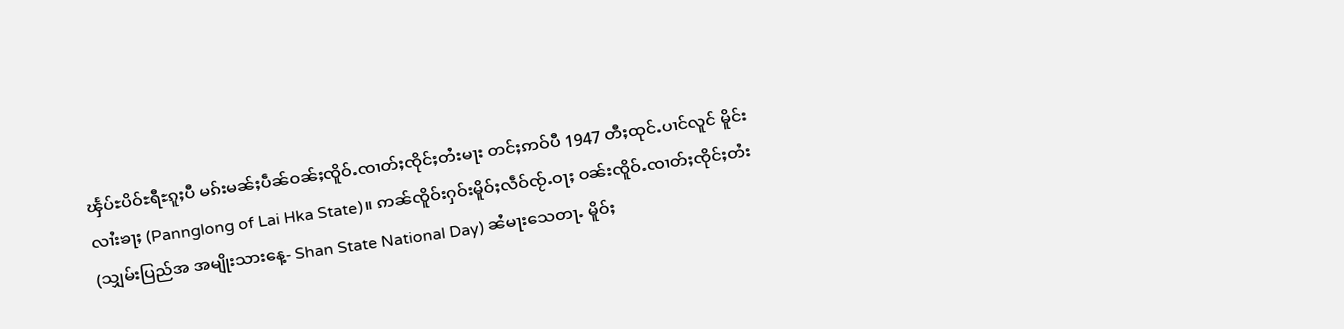ၾႅပ်ႊပိဝ်ႊရီႊၵူႈပီ မၵ်းမၼ်ႈပဵၼ်ဝၼ်ႈၸိူဝ်ႉၸၢတ်ႈၸိုင်ႈတႆးမႃး တင်ႈဢဝ်ပီ 1947 တီႈထုင်ႉပၢင်လူင် မိူင်း လၢႆးၶႃႈ (Pannglong of Lai Hka State)။ ဢၼ်ၸိူဝ်းႁဝ်းမိူဝ်ႈလဵဝ်ၸႂ်ႉဝႃႈ ဝၼ်းၸိူဝ်ႉၸၢတ်ႈၸိုင်ႈတႆး (သျှမ်းပြည်အ အမျိုးသားနေ့- Shan State National Day) ၼႆမႃးသေတႃႉ မိူဝ်ႈ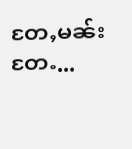တႄႇမၼ်းတႄႉ...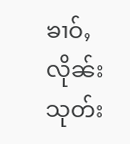ၶၢဝ်ႇလိုၼ်းသုတ်း